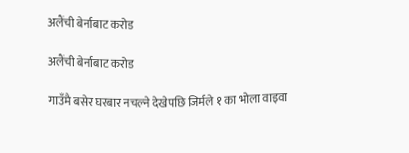अलैंची बेर्नाबाट करोड

अलैंची बेर्नाबाट करोड

गाउँमै बसेर घरबार नचल्ने देखेपछि जिर्मले १ का भोला वाइवा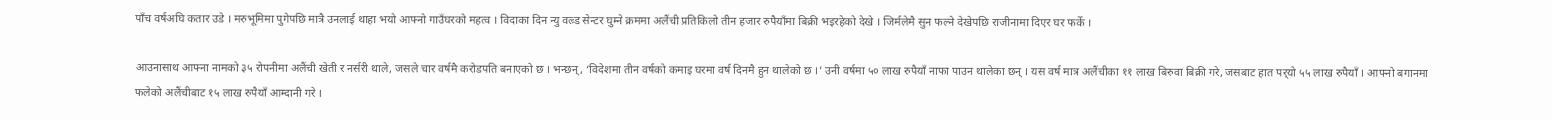पाँच वर्षअघि कतार उडे । मरुभूमिमा पुगेपछि मात्रै उनलाई थाहा भयो आफ्नो गाउँघरको महत्व । विदाका दिन न्यु वल्र्ड सेन्टर घुम्ने क्रममा अलैंची प्रतिकिलो तीन हजार रुपैयाँमा बिक्री भइरहेको देखे । जिर्मलेमै सुन फल्ने देखेपछि राजीनामा दिएर घर फर्के ।

आउनासाथ आफ्ना नामको ३५ रोपनीमा अलैंची खेती र नर्सरी थाले, जसले चार वर्षमै करोडपति बनाएको छ । भन्छन्, ‘विदेशमा तीन वर्षको कमाइ घरमा वर्ष दिनमै हुन थालेको छ ।’ उनी वर्षमा ५० लाख रुपैयाँ नाफा पाउन थालेका छन् । यस वर्ष मात्र अलैंचीका ११ लाख बिरुवा बिक्री गरे, जसबाट हात पर्‌यो ५५ लाख रुपैयाँ । आफ्नो बगानमा फलेको अलैंचीबाट १५ लाख रुपैयाँ आम्दानी गरे ।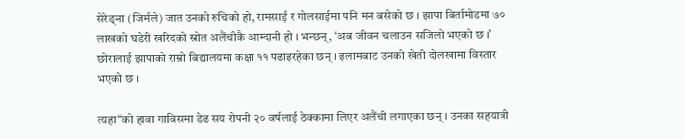सेरेङ्ना (जिर्मले) जात उनको रुचिको हो, रामसाई र गोलसाईमा पनि मन बसेको छ । झापा बिर्तामोडमा ७० लाखको घडेरी खरिदको स्रोत अलैंचीकै आम्दानी हो । भन्छन्, ‘अब जीवन चलाउन सजिलो भएको छ ।’ छोरालाई झापाको राम्रो बिद्यालयमा कक्षा ११ पढाइरहेका छन् । इलामबाट उनको खेती दोलखामा विस्तार भएको छ ।

त्यहा“को हावा गाविसमा डेढ सय रोपनी २० वर्षलाई ठेक्कामा लिएर अलैंची लगाएका छन् । उनका सहयात्री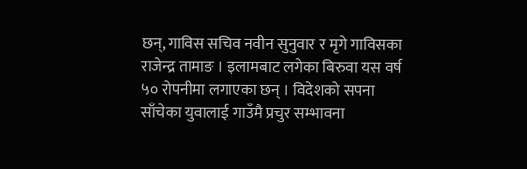छन्, गाविस सचिव नवीन सुनुवार र मृगे गाविसका राजेन्द्र तामाङ । इलामबाट लगेका बिरुवा यस वर्ष ५० रोपनीमा लगाएका छन् । विदेशको सपना साँचेका युवालाई गाउँमै प्रचुर सम्भावना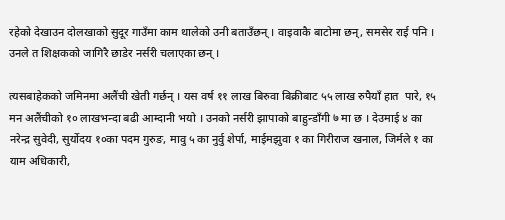रहेको देखाउन दोलखाको सुदूर गाउँमा काम थालेको उनी बताउँछन् । वाइवाकै बाटोमा छन्, समसेर राई पनि । उनले त शिक्षकको जागिरै छाडेर नर्सरी चलाएका छन् ।

त्यसबाहेकको जमिनमा अलैंची खेती गर्छन् । यस वर्ष ११ लाख बिरुवा बिक्रीबाट ५५ लाख रुपैयाँ हात  पारे, १५ मन अलैंचीको १० लाखभन्दा बढी आम्दानी भयो । उनको नर्सरी झापाको बाहुन्डाँगी ७ मा छ । देउमाई ४ का नरेन्द्र सुवेदी, सुर्योदय १०का पदम गुरुङ, मावु ५ का नुर्वु शेर्पा, माईमझुवा १ का गिरीराज खनाल, जिर्मले १ का याम अधिकारी,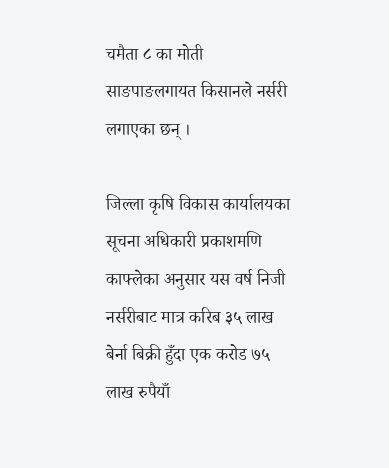चमैता ८ का मोती साङपाङलगायत किसानले नर्सरी लगाएका छन् ।

जिल्ला कृषि विकास कार्यालयका सूचना अधिकारी प्रकाशमणि काफ्लेका अनुसार यस वर्ष निजी नर्सरीबाट मात्र करिब ३५ लाख बेर्ना बिक्री हुँदा एक करोड ७५ लाख रुपैयाँ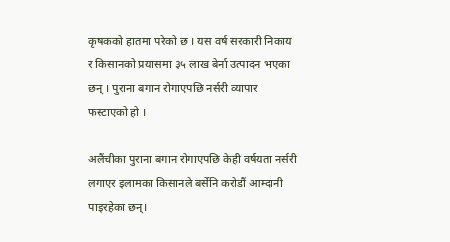कृषकको हातमा परेको छ । यस वर्ष सरकारी निकाय र किसानको प्रयासमा ३५ लाख बेर्ना उत्पादन भएका छन् । पुराना बगान रोगाएपछि नर्सरी व्यापार फस्टाएको हो ।

अलैंचीका पुराना बगान रोगाएपछि केही वर्षयता नर्सरी लगाएर इलामका किसानले बर्सेनि करोडौं आम्दानी पाइरहेका छन्।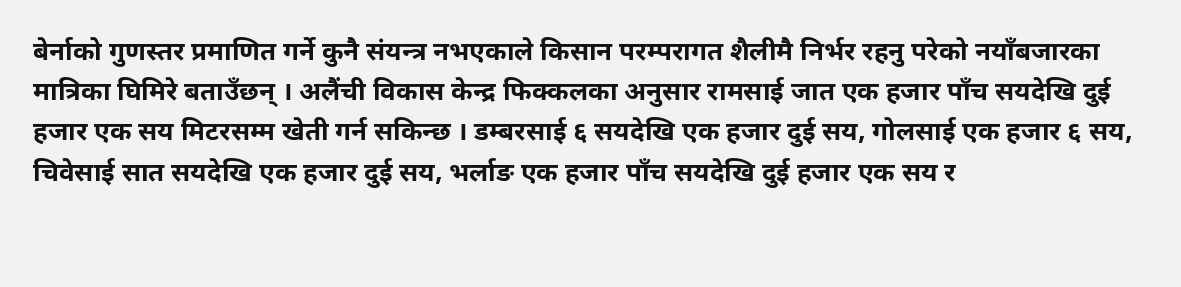बेर्नाको गुणस्तर प्रमाणित गर्ने कुनै संयन्त्र नभएकाले किसान परम्परागत शैलीमै निर्भर रहनु परेको नयाँबजारका मात्रिका घिमिरे बताउँछन् । अलैंची विकास केन्द्र फिक्कलका अनुसार रामसाई जात एक हजार पाँच सयदेखि दुई हजार एक सय मिटरसम्म खेती गर्न सकिन्छ । डम्बरसाई ६ सयदेखि एक हजार दुई सय, गोलसाई एक हजार ६ सय, चिवेसाई सात सयदेखि एक हजार दुई सय, भर्लाङ एक हजार पाँच सयदेखि दुई हजार एक सय र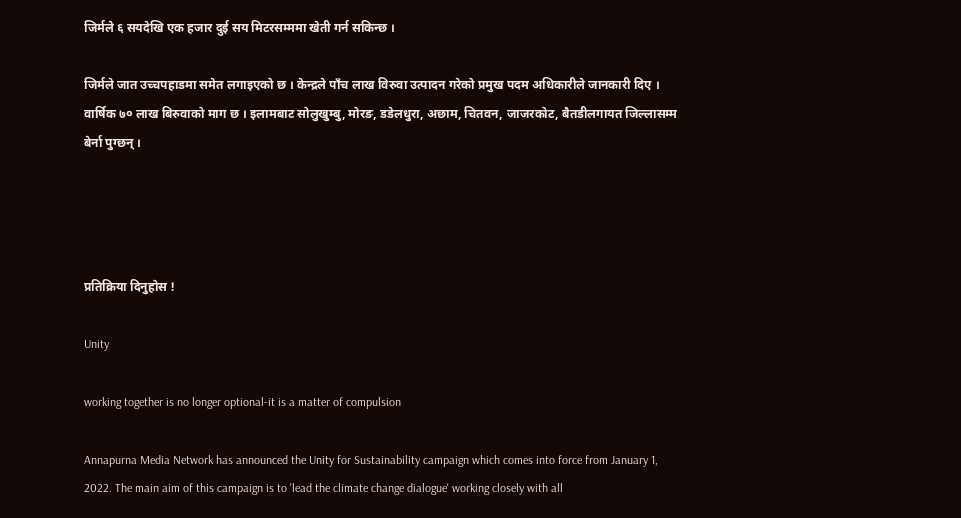जिर्मले ६ सयदेखि एक हजार दुई सय मिटरसम्ममा खेती गर्न सकिन्छ ।

जिर्मले जात उच्चपहाडमा समेत लगाइएको छ । केन्द्रले पाँच लाख विरुवा उत्पादन गरेको प्रमुख पदम अधिकारीले जानकारी दिए । वार्षिक ७० लाख बिरुवाको माग छ । इलामबाट सोलुखुम्बु, मोरङ, डडेलधुरा, अछाम, चितवन, जाजरकोट, बैतडीलगायत जिल्लासम्म बेर्ना पुग्छन् ।




प्रतिक्रिया दिनुहोस !

Unity

working together is no longer optional-it is a matter of compulsion

Annapurna Media Network has announced the Unity for Sustainability campaign which comes into force from January 1, 2022. The main aim of this campaign is to 'lead the climate change dialogue' working closely with all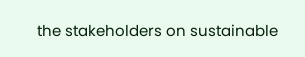the stakeholders on sustainable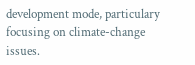development mode, particulary focusing on climate-change issues.